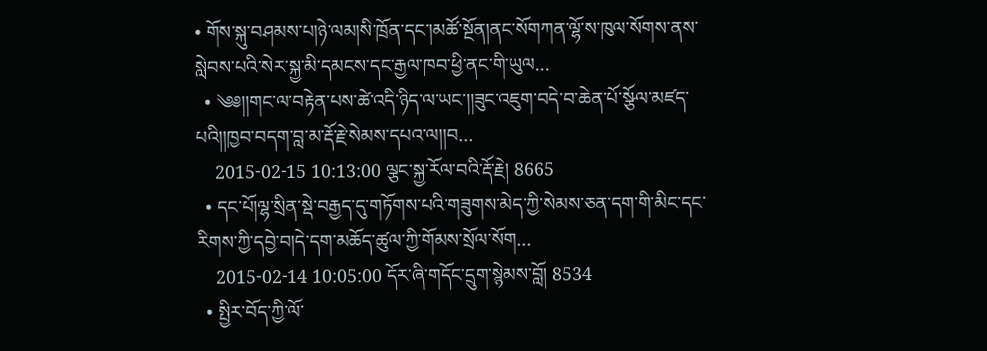• གོས་སྐུ་བཤམས་པ།ཉེ་ལམ།སི་ཁྲོན་དང་།མཚོ་སྔོན།ནང་སོགཀན་ལྷོ་ས་ཁུལ་སོགས་ནས་སླེབས་པའི་སེར་སྐྱ་མི་དམངས་དང་རྒྱལ་ཁབ་ཕྱི་ནང་གི་ཡུལ...
  • ༄༅།།གང་ལ་བརྟེན་པས་ཚེ་འདི་ཉིད་ལ་ཡང་།།ཟུང་འཇུག་བདེ་བ་ཆེན་པོ་སྩོལ་མཛད་པའི།།ཁྱབ་བདག་བླ་མ་རྡོ་རྗེ་སེམས་དཔའ་ལ།།བ...
    2015-02-15 10:13:00 ལྕང་སྐྱ་རོལ་བའི་རྡོ་རྗེ། 8665
  • དང་པོ།ལྷ་སྲིན་སྡེ་བརྒྱད་དུ་གཏོགས་པའི་གཟུགས་མེད་ཀྱི་སེམས་ཅན་དག་གི་མིང་དང་རིགས་ཀྱི་དབྱེ་བ།དེ་དག་མཆོད་ཚུལ་ཀྱི་གོམས་སྲོལ་སོག...
    2015-02-14 10:05:00 དོར་ཞི་གདོང་དྲུག་སྙེམས་བློ། 8534
  • སྤྱིར་བོད་ཀྱི་ལོ་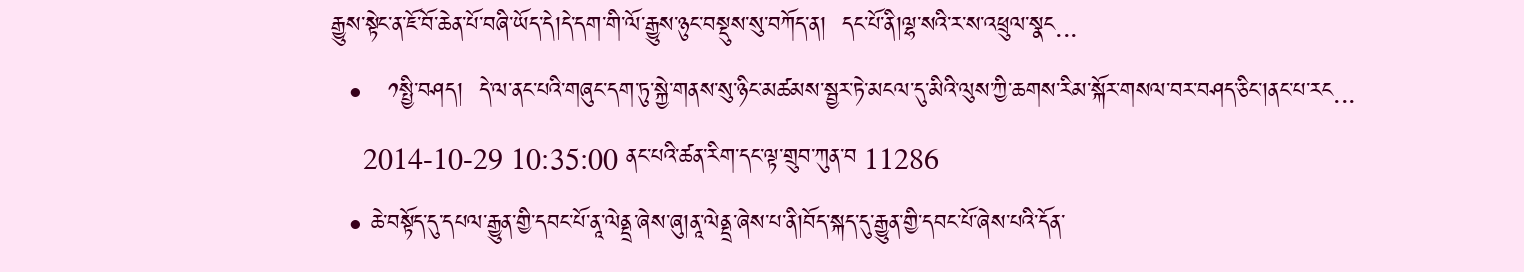རྒྱུས་སྟེང་ན་ཇོ་བོ་ཆེན་པོ་བཞི་ཡོད་དེ།དེ་དག་གི་ལོ་རྒྱུས་ཉུང་བསྡུས་སུ་བཀོད་ན།  དང་པོ་ནི།ལྷ་སའི་ར་ས་འཕྲུལ་སྣང...
  •   ༡སྤྱི་བཤད།  དེ་ལ་ནང་པའི་གཞུང་དག་ཏུ་སྐྱེ་གནས་སུ་ཉིང་མཚམས་སྦྱར་ཏེ་མངལ་དུ་མིའི་ལུས་ཀྱི་ཆགས་རིམ་སྐོར་གསལ་བར་བཤད་ཅིང་།ནང་པ་རང...
    2014-10-29 10:35:00 ནང་པའི་ཚན་རིག་དང་ལྟ་གྲུབ་ཀུན་བ 11286
  • ཆེ་བསྟོད་དུ་དཔལ་རྒྱུན་གྱི་དབང་པོ་ནཱ་ལེནྡྲ་ཞེས་ཞུ།ནཱ་ལེནྡྲ་ཞེས་པ་ནི།བོད་སྐད་དུ་རྒྱུན་གྱི་དབང་པོ་ཞེས་པའི་དོན་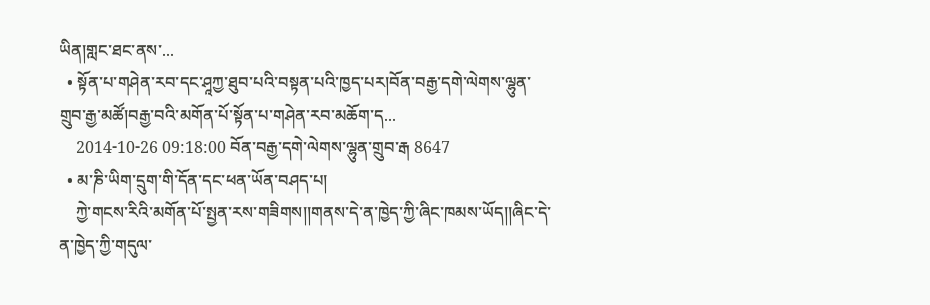ཡིན།གླང་ཐང་ནས་...
  • སྟོན་པ་གཤེན་རབ་དང་ཤཱཀྱ་ཐུབ་པའི་བསྟན་པའི་ཁྱད་པར།བོན་བརྒྱ་དགེ་ལེགས་ལྷུན་གྲུབ་རྒྱ་མཚོ།བརྒྱ་བའི་མགོན་པོ་སྟོན་པ་གཤེན་རབ་མཆོག་ད...
    2014-10-26 09:18:00 བོན་བརྒྱ་དགེ་ལེགས་ལྷུན་གྲུབ་རྒ 8647
  • མ་ཎི་ཡིག་དྲུག་གི་དོན་དང་ཕན་ཡོན་བཤད་པ།
    ཀྱེ་གངས་རིའི་མགོན་པོ་སྤྱན་རས་གཟིགས།།གནས་དེ་ན་ཁྱེད་ཀྱི་ཞིང་ཁམས་ཡོད།།ཞིང་དེ་ན་ཁྱེད་ཀྱི་གདུལ་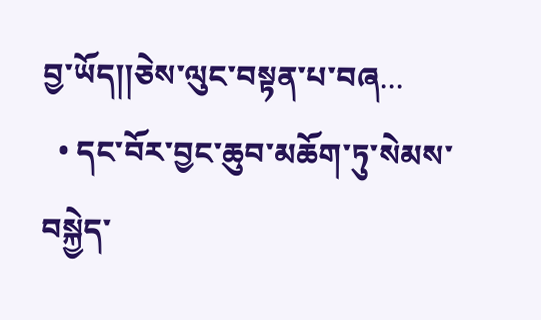བྱ་ཡོད།།ཅེས་ལུང་བསྟན་པ་བཞ...
  • དང་བོར་བྱང་ཆུབ་མཆོག་ཏུ་སེམས་བསྐྱེད་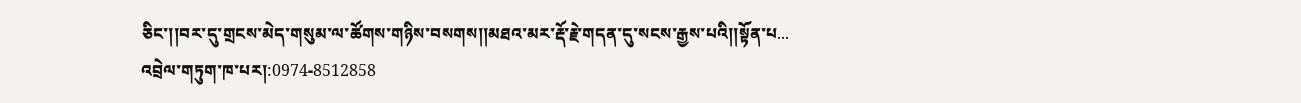ཅིང་།།བར་དུ་གྲངས་མེད་གསུམ་ལ་ཚོགས་གཉིས་བསགས།།མཐའ་མར་རྡོ་རྗེ་གདན་དུ་སངས་རྒྱས་པའི།།སྟོན་པ...
འབྲེལ་གཏུག་ཁ་པར།:0974-8512858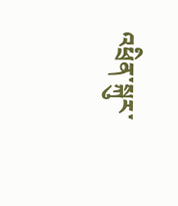འཕྲིན་སྐུར་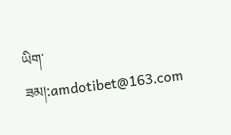ཡིག་ཟམ།:amdotibet@163.com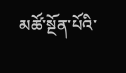མཚོ་སྔོན་པོའི་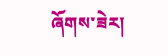ཞོགས་ཟེར།